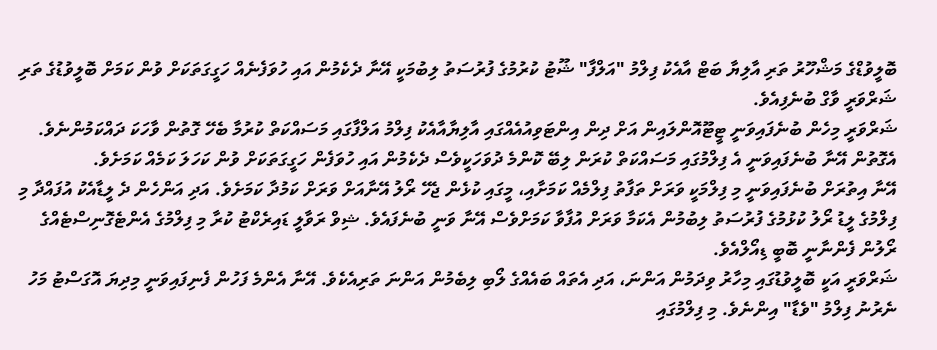ބޮލީވުޑްގެ މަޝްހޫރު ތަރި އާލިޔާ ބަޓް އާއެކު ފިލްމު "އަލްފާ" ޝޫޓު ކުރުމުގެ ފުރުސަތު ލިބުމަކީ އޭނާ ދެކެމުން އައި ހުވަފެނެއް ހަގީގަތަކަށް ވުން ކަމަށް ބޮލީވުޑުގެ ތަރި ޝަރްވަރީ ވާގް ބުނެފިއެވެ.
ޝަރްވަރީ މިހެން ބުނެފައިވަނީ ޓީޓޫއޮންލައިން އަށް ދިން އިންޓަވިއުއެއްގައި އާލިޔާއާއެކު ފިލްމު އަލްފާގައި މަސައްކަތް ކުރުމާ ބެހޭ ގޮތުން ވާހަކަ ދައްކަމުންނެވެ. އެގޮތުން އޭނާ ބުނެފައިވަނީ އެ ފިލްމުގައި މަސައްކަތް ކުރަން ލިބޭ ކޮންމެ ދުވަހަކީވެސް ދެކެމުން އައި ހުވަފެން ހަގީގަތަކަށް ވުން ކަހަލަ ކަމެއް ކަމަށެވެ.
އޭނާ އިތުރަށް ބުނެފައިވަނީ މި ފިލްމަކީ ވަރަށް ތަފާތު ފިލްމެއް ކަމަށާއި، މީގައި ކުޅެން ޖެހޭ ރޯލު އޭނާއަށް ވަރަށް ކަމުދާ ކަމަށެވެ. އަދި އަންހެން ދެ ލީޑާއެކު އުފައްދާ މި ފިލްމުގެ ލީޑު ރޯލު ކުޅުމުގެ ފުރުސަތު ލިބުމުން އެކަމާ ވަރަށް އުފާވާ ކަމަށްވެސް އޭނާ ވަނީ ބުނެފައެވެ. ޝިވް ރަވާލީ ޑައިރެކްޓު ކުރާ މި ފިލްމުގެ އެންޓެގޮނިސްޓެއްގެ ރޯލުން ފެންނާނީ ބޮބީ ޑިއޯލްއެވެ.
ޝަރްވަރީ އަކީ ބޮލީވުޑުގައި މިހާރު ވިދަމުން އަންނަ، އަދި އެތައް ބައެއްގެ ލޯބި ލިބެމުން އަންނަ ތަރިއެކެވެ. އޭނާ އެންމެ ފަހުން ފެނިފައިވަނީ މިދިޔަ އޮގަސްޓު މަހު ނެރުނު ފިލްމު "ވެޑާ" އިންނެވެ. މި ފިލްމުގައި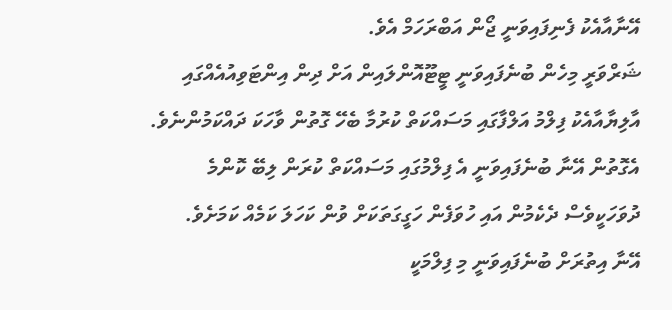އޭނާއާއެކު ފެނިފައިވަނީ ޖޯން އަބްރަހަމް އެވެ.
ޝަރްވަރީ މިހެން ބުނެފައިވަނީ ޓީޓޫއޮންލައިން އަށް ދިން އިންޓަވިއުއެއްގައި އާލިޔާއާއެކު ފިލްމު އަލްފާގައި މަސައްކަތް ކުރުމާ ބެހޭ ގޮތުން ވާހަކަ ދައްކަމުންނެވެ. އެގޮތުން އޭނާ ބުނެފައިވަނީ އެ ފިލްމުގައި މަސައްކަތް ކުރަން ލިބޭ ކޮންމެ ދުވަހަކީވެސް ދެކެމުން އައި ހުވަފެން ހަގީގަތަކަށް ވުން ކަހަލަ ކަމެއް ކަމަށެވެ.
އޭނާ އިތުރަށް ބުނެފައިވަނީ މި ފިލްމަކީ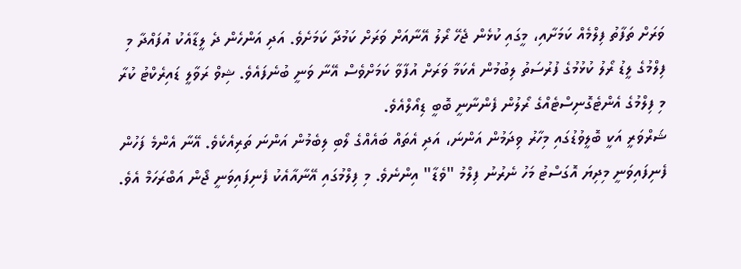ވަރަށް ތަފާތު ފިލްމެއް ކަމަށާއި، މީގައި ކުޅެން ޖެހޭ ރޯލު އޭނާއަށް ވަރަށް ކަމުދާ ކަމަށެވެ. އަދި އަންހެން ދެ ލީޑާއެކު އުފައްދާ މި ފިލްމުގެ ލީޑު ރޯލު ކުޅުމުގެ ފުރުސަތު ލިބުމުން އެކަމާ ވަރަށް އުފާވާ ކަމަށްވެސް އޭނާ ވަނީ ބުނެފައެވެ. ޝިވް ރަވާލީ ޑައިރެކްޓު ކުރާ މި ފިލްމުގެ އެންޓެގޮނިސްޓެއްގެ ރޯލުން ފެންނާނީ ބޮބީ ޑިއޯލްއެވެ.
ޝަރްވަރީ އަކީ ބޮލީވުޑުގައި މިހާރު ވިދަމުން އަންނަ، އަދި އެތައް ބައެއްގެ ލޯބި ލިބެމުން އަންނަ ތަރިއެކެވެ. އޭނާ އެންމެ ފަހުން ފެނިފައިވަނީ މިދިޔަ އޮގަސްޓު މަހު ނެރުނު ފިލްމު "ވެޑާ" އިންނެވެ. މި ފިލްމުގައި އޭނާއާއެކު ފެނިފައިވަނީ ޖޯން އަބްރަހަމް އެވެ.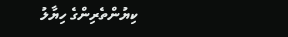ކިޔުންތެރިންގެ ހިޔާލު